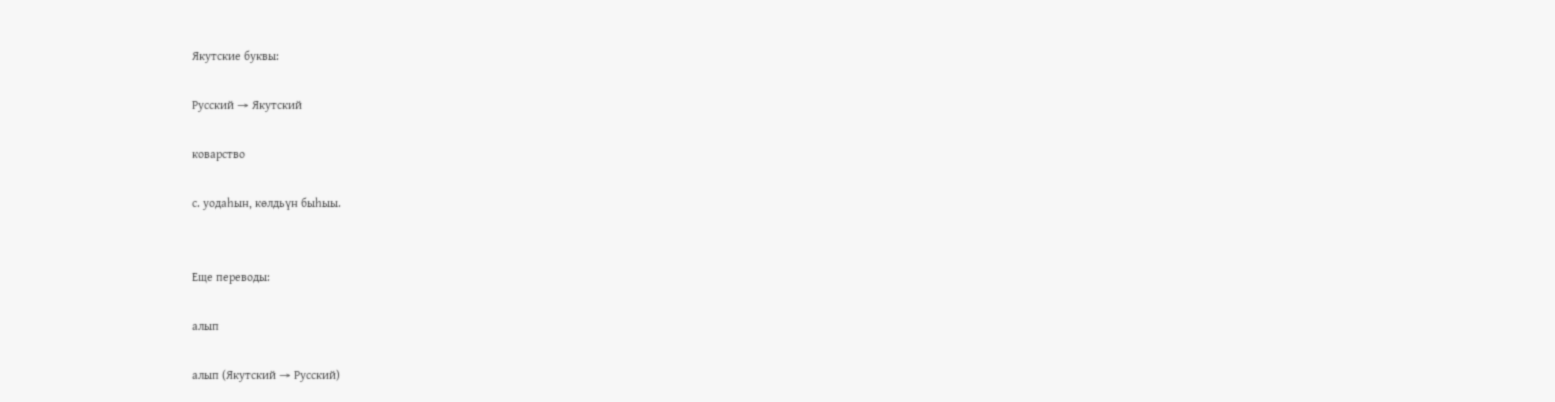Якутские буквы:

Русский → Якутский

коварство

с. уодаһын, көлдьүн быһыы.


Еще переводы:

алып

алып (Якутский → Русский)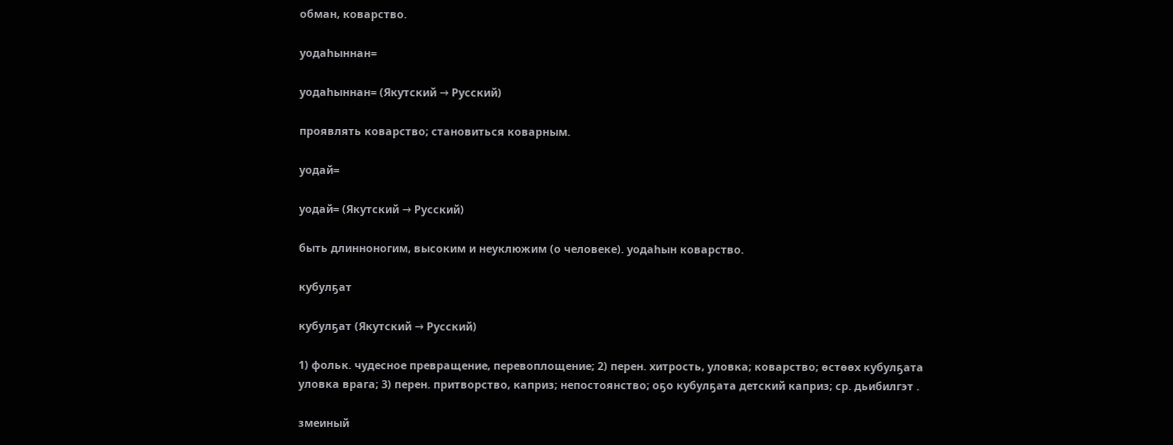обман, коварство.

уодаһыннан=

уодаһыннан= (Якутский → Русский)

проявлять коварство; становиться коварным.

уодай=

уодай= (Якутский → Русский)

быть длинноногим, высоким и неуклюжим (о человеке). уодаһын коварство.

кубулҕат

кубулҕат (Якутский → Русский)

1) фольк. чудесное превращение, перевоплощение; 2) перен. хитрость, уловка; коварство; өстөөх кубулҕата уловка врага; 3) перен. притворство, каприз; непостоянство; оҕо кубулҕата детский каприз; ср. дьибилгэт .

змеиный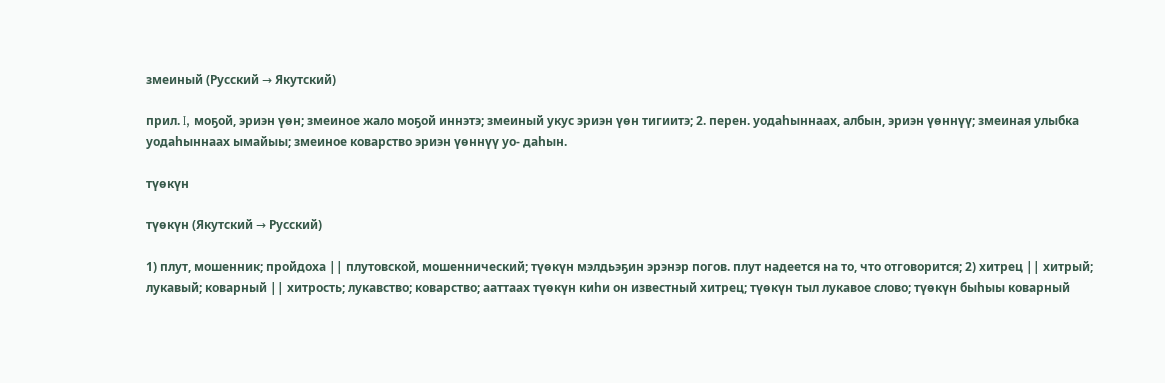змеиный (Русский → Якутский)

прил. I, моҕой, эриэн үөн; змеиное жало моҕой иннэтэ; змеиный укус эриэн үөн тигиитэ; 2. перен. уодаһыннаах, албын, эриэн үөннүү; змеиная улыбка уодаһыннаах ымайыы; змеиное коварство эриэн үөннүү уо- даһын.

түөкүн

түөкүн (Якутский → Русский)

1) плут, мошенник; пройдоха || плутовской, мошеннический; түөкүн мэлдьэҕин эрэнэр погов. плут надеется на то, что отговорится; 2) хитрец || хитрый; лукавый; коварный || хитрость; лукавство; коварство; ааттаах түөкүн киһи он известный хитрец; түөкүн тыл лукавое слово; түөкүн быһыы коварный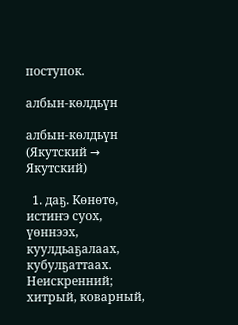поступок.

албын-көлдьүн

албын-көлдьүн (Якутский → Якутский)

  1. даҕ. Көнөтө, истиҥэ суох, үөннээх, куулдьаҕалаах, кубулҕаттаах. Неискренний; хитрый, коварный,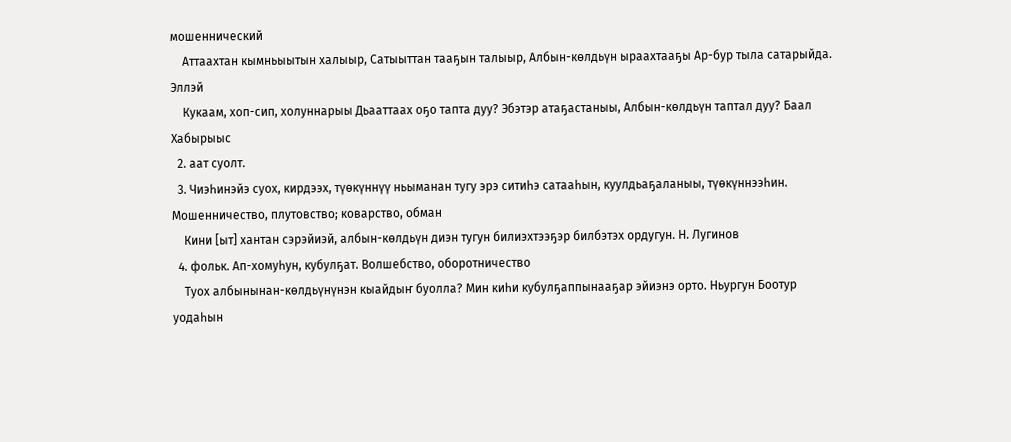мошеннический
    Аттаахтан кымньыытын халыыр, Сатыыттан тааҕын талыыр, Албын-көлдьүн ыраахтааҕы Ар-бур тыла сатарыйда. Эллэй
    Кукаам, хоп-сип, холуннарыы Дьааттаах оҕо тапта дуу? Эбэтэр атаҕастаныы, Албын-көлдьүн таптал дуу? Баал Хабырыыс
  2. аат суолт.
  3. Чиэһинэйэ суох, кирдээх, түөкүннүү ньыманан тугу эрэ ситиһэ сатааһын, куулдьаҕаланыы, түөкүннээһин. Мошенничество, плутовство; коварство, обман
    Кини [ыт] хантан сэрэйиэй, албын-көлдьүн диэн тугун билиэхтээҕэр билбэтэх ордугун. Н. Лугинов
  4. фольк. Ап-хомуһун, кубулҕат. Волшебство, оборотничество
    Туох албынынан-көлдьүнүнэн кыайдыҥ буолла? Мин киһи кубулҕаппынааҕар эйиэнэ орто. Ньургун Боотур
уодаһын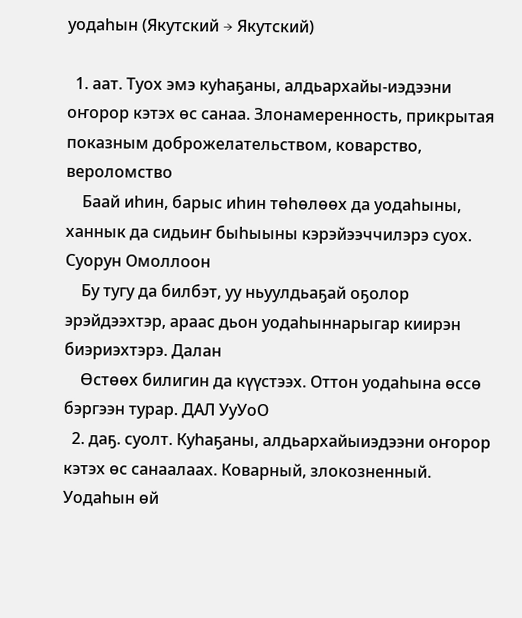уодаһын (Якутский → Якутский)

  1. аат. Туох эмэ куһаҕаны, алдьархайы-иэдээни оҥорор кэтэх өс санаа. Злонамеренность, прикрытая показным доброжелательством, коварство, вероломство
    Баай иһин, барыс иһин төһөлөөх да уодаһыны, ханнык да сидьиҥ быһыыны кэрэйээччилэрэ суох. Суорун Омоллоон
    Бу тугу да билбэт, уу ньуулдьаҕай оҕолор эрэйдээхтэр, араас дьон уодаһыннарыгар киирэн биэриэхтэрэ. Далан
    Өстөөх билигин да күүстээх. Оттон уодаһына өссө бэргээн турар. ДАЛ УуУоО
  2. даҕ. суолт. Куһаҕаны, алдьархайыиэдээни оҥорор кэтэх өс санаалаах. Коварный, злокозненный. Уодаһын өй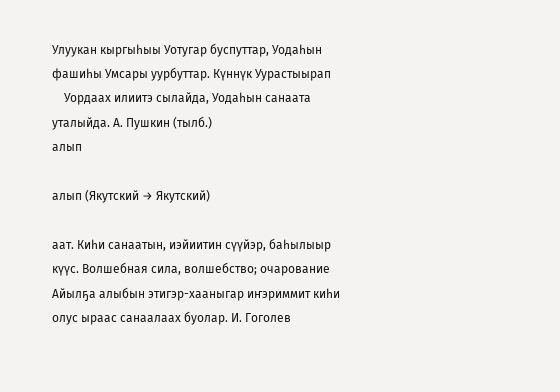Улуукан кыргыһыы Уотугар буспуттар, Уодаһын фашиһы Умсары уурбуттар. Күннүк Уурастыырап
    Уордаах илиитэ сылайда, Уодаһын санаата уталыйда. А. Пушкин (тылб.)
алып

алып (Якутский → Якутский)

аат. Киһи санаатын, иэйиитин сүүйэр, баһылыыр күүс. Волшебная сила, волшебство; очарование
Айылҕа алыбын этигэр-хааныгар иҥэриммит киһи олус ыраас санаалаах буолар. И. Гоголев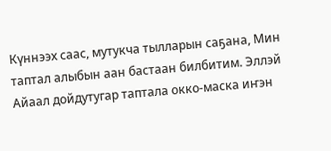Күннээх саас, мутукча тылларын саҕана, Мин таптал алыбын аан бастаан билбитим. Эллэй
Айаал дойдутугар таптала окко-маска иҥэн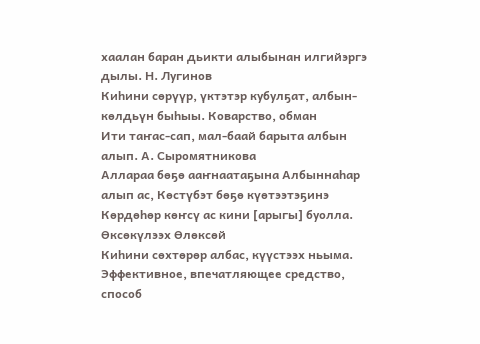хаалан баран дьикти алыбынан илгийэргэ дылы. Н. Лугинов
Киһини сөрүүр, үктэтэр кубулҕат, албын-көлдьүн быһыы. Коварство, обман
Ити таҥас-сап, мал-баай барыта албын алып. А. Сыромятникова
Аллараа бөҕө ааҥнаатаҕына Албыннаһар алып ас, Көстүбэт бөҕө күөтээтэҕинэ Көрдөһөр көҥсү ас кини [арыгы] буолла. Өксөкүлээх Өлөксөй
Киһини сөхтөрөр албас, күүстээх ньыма. Эффективное, впечатляющее средство, способ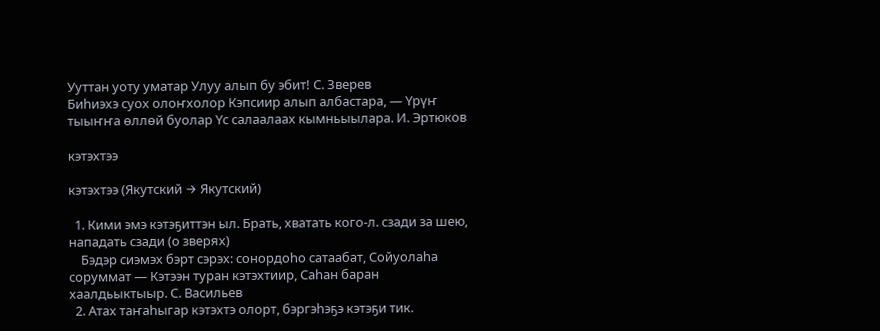Ууттан уоту уматар Улуу алып бу эбит! С. Зверев
Биһиэхэ суох олоҥхолор Кэпсиир алып албастара, — Үрүҥ тыыҥҥа өллөй буолар Үс салаалаах кымньыылара. И. Эртюков

кэтэхтээ

кэтэхтээ (Якутский → Якутский)

  1. Кими эмэ кэтэҕиттэн ыл. Брать, хватать кого-л. сзади за шею, нападать сзади (о зверях)
    Бэдэр сиэмэх бэрт сэрэх: сонордоһо сатаабат, Сойуолаһа соруммат — Кэтээн туран кэтэхтиир, Саһан баран хаалдьыктыыр. С. Васильев
  2. Атах таҥаһыгар кэтэхтэ олорт, бэргэһэҕэ кэтэҕи тик.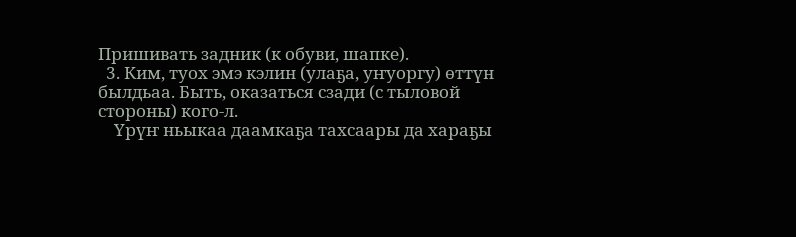Пришивать задник (к обуви, шапке).
  3. Ким, туох эмэ кэлин (улаҕа, уҥуоргу) өттүн былдьаа. Быть, оказаться сзади (с тыловой стороны) кого-л.
    Үрүҥ ньыкаа даамкаҕа тахсаары да хараҕы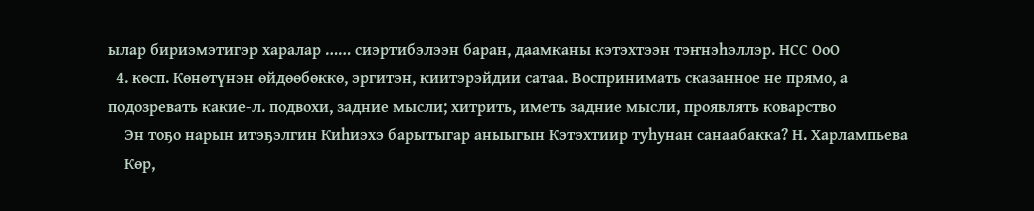ылар бириэмэтигэр харалар …… сиэртибэлээн баран, даамканы кэтэхтээн тэҥнэһэллэр. НСС ОоО
  4. көсп. Көнөтүнэн өйдөөбөккө, эргитэн, киитэрэйдии сатаа. Воспринимать сказанное не прямо, а подозревать какие-л. подвохи, задние мысли; хитрить, иметь задние мысли, проявлять коварство
    Эн тоҕо нарын итэҕэлгин Киһиэхэ барытыгар аныыгын Кэтэхтиир туһунан санаабакка? Н. Харлампьева
    Көр,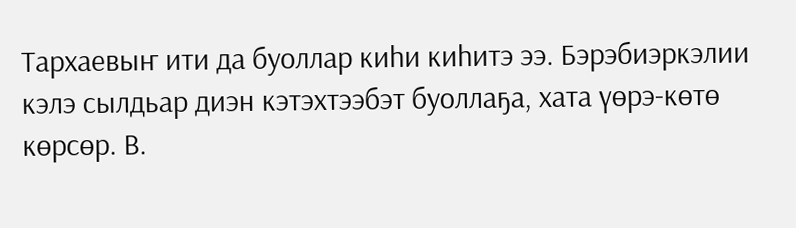Тархаевыҥ ити да буоллар киһи киһитэ ээ. Бэрэбиэркэлии кэлэ сылдьар диэн кэтэхтээбэт буоллаҕа, хата үөрэ-көтө көрсөр. В.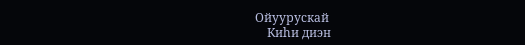Ойуурускай
    Киһи диэн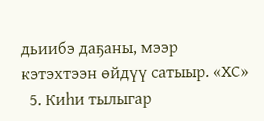дьиибэ даҕаны, мээр кэтэхтээн өйдүү сатыыр. «ХС»
  5. Киһи тылыгар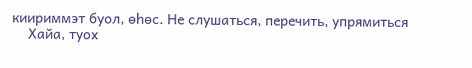киириммэт буол, өһөс. Не слушаться, перечить, упрямиться
    Хайа, туох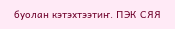буолан кэтэхтээтиҥ. ПЭК СЯЯ